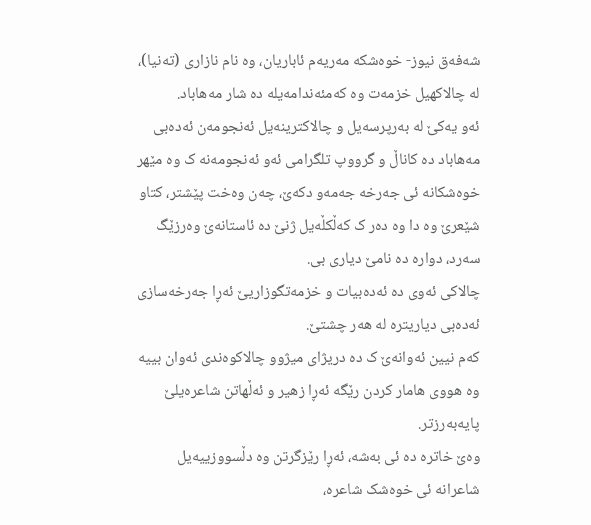شەفەق نیوز- خوەشکە مەریەم ئاباریان، وە نام نازاری (تەنیا)، لە چالاکهیل خزمەت وە کەمئەندامەیلە دە شار مەهاباد.
ئەو یەکێ لە بەرپرسەیل و چالاکترینەیل ئەنجومەن ئەدەبی مەهاباد دە کاناڵ و گرووپ تلگرامی ئەو ئەنجومەنە ک وە مێهر خوەشکانە ئی جەرخە جەمەو دکەێ، چەن وەخت پێشتر، کتاو شێعرێ وە دا وە دەر ک کەڵکڵەیل ژنێ دە ئاستانەێ وەرزێگ سەرد، دوارە دە نامێ دیاری بی.
چالاکی ئەوی دە ئەدەبیات و خزمەتگوزاریێ ئەڕا جەرخەسازی ئەدەبی دیاریترە لە هەر چشتێ.
کەم نیین ئەوانەێ ک دە دریژای میژوو چالاکوەندی ئەوان بییە وە هووی هامار کردن رێگە ئەڕا زهیر و ئەڵهاتن شاعرەیلێ پایەبەرزتر.
وەێ خاترە دە ئی بەشە، ئەڕا رێزگرتن وە دڵسووزییەیل شاعرانە ئی خوەشک شاعرە،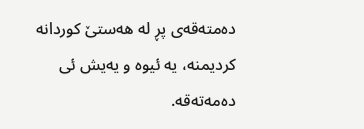دەمتەقەی پڕ لە هەستێ کوردانە کردیمنە، یە ئیوە و یەیش ئی دەمەتەقە.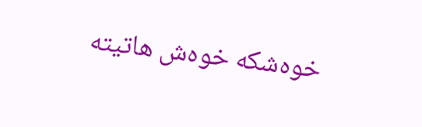خوەشکە خوەش هاتیتە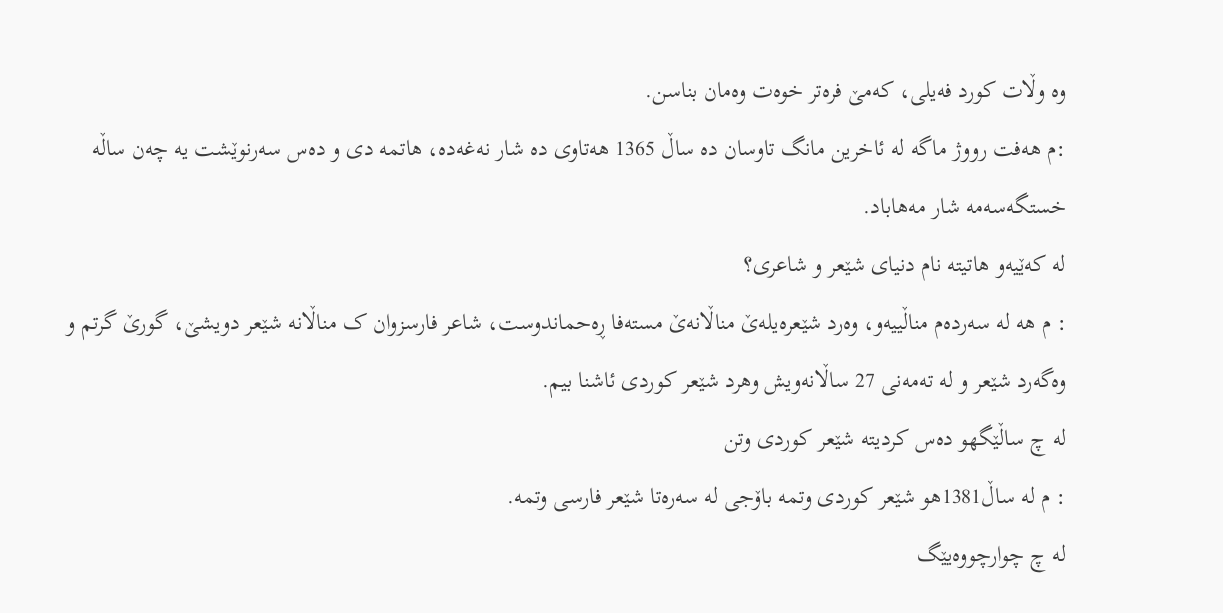وە وڵات کورد فەیلی، کەمێ فرەتر خوەت وەمان بناسن.
:م هەفت رووژ ماگە لە ئاخرین مانگ تاوسان دە ساڵ 1365 هەتاوی دە شار نەغەدە، هاتمە دی و دەس سەرنوێشت یە چەن ساڵە خستگەسەمە شار مەهاباد.
لە کەێیەو هاتیتە نام دنیای شێعر و شاعری؟
: م هە لە سەردەم مناڵییەو، وەرد شێعرەیلەێ مناڵانەێ مستەفا ڕەحماندوست، شاعر فارسزوان ک مناڵانە شێعر دویشێ، گورێ گرتم و وەگەرد شێعر و لە تەمەنی 27 ساڵانەویش وهرد شێعر کوردی ئاشنا بیم.
لە چ ساڵێگهو دەس کردیتە شێعر کوردی وتن
: م لە ساڵ1381هو شێعر کوردی وتمه باۆجی لە سەرەتا شێعر فارسی وتمە.
لە چ چوارچووەیێگ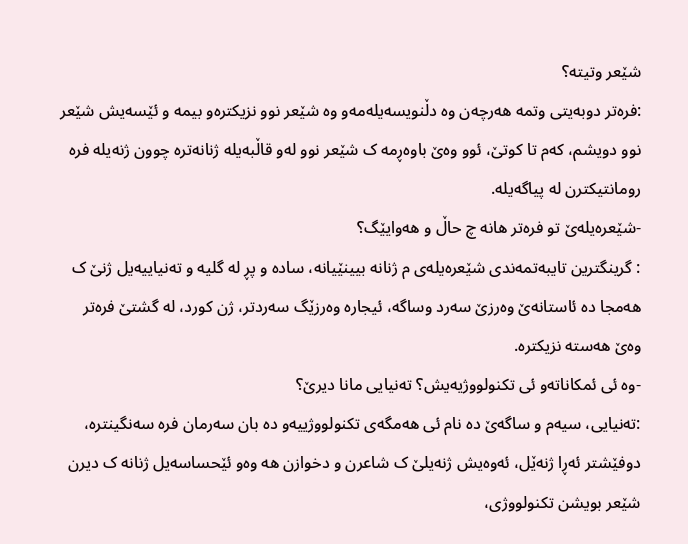شێعر وتیتە؟
:فرەتر دوبەیتی وتمە هەرچەن وە دڵنویسەیلەمەو وە شێعر نوو نزیکترەو بیمە و ئێسەیش شێعر نوو دویشم، کەم تا کوتێ، ئوو وەێ باوەڕمە ک شێعر نوو لەو قاڵبەیلە ژنانەترە چوون ژنەیلە فرە رومانتیکترن لە پیاگەیلە.
-شێعرەیلەێ تو فرەتر هانە چ حاڵ و هەوایێگ؟
: گرینگترین تایبەتمەندی شێعرەیلەی م ژنانە بیینێیانە، سادە و پڕ لە گلیە و تەنیاییەیل ژنێ ک هەمجا دە ئاستانەێ وەرزێ سەرد وساگە، ئیجارە وەرزێگ سەردتر، ژن کورد، لە گشتێ فرەتر وەێ هەستە نزیکترە.
-وە ئی ئمکاناتەو ئی تکنولووژیەیش؟ تەنیایی مانا دیرێ؟
:تەنیایی، سیەم و ساگەێ دە نام ئی هەمگەی تکنولووژییەو دە بان سەرمان فرە سەنگینترە، دوفێشتر ئەڕا ژنەێل، ئەوەیش ژنەیلێ ک شاعرن و دخوازن هە وەو ئێحساسەیل ژنانە ک دیرن شێعر بویشن تکنولووژی،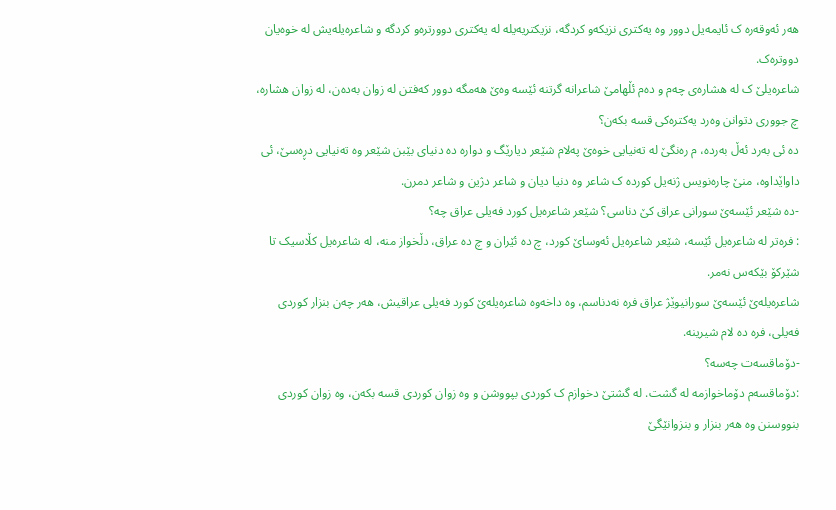هەر ئەوقەرە ک ئایمەیل دوور وە یەکتری نزیکەو کردگە، نزیکتریەیلە لە یەکتری دوورترەو کردگە و شاعرەیلەیش لە خوەیان دووترەک.
شاعرەیلێ ک لە هشارەی چەم و دەم ئڵهامێ شاعرانە گرتنە ئێسە وەێ هەمگە دوور کەفتن لە زوان بەدەن، لە زوان هشارە، چ جووری دتوانن وەرد یەکترەکی قسە بکەن؟
دە ئی بەرد ئەڵ بەردە، م رەنگێ لە تەنیایی خوەێ پەلام شێعر دیارێگ و دوارە دە دنیای بێبن شێعر وە تەنیایی دڕەسێ، ئی داواێداوە، منێ چارەنویس ژنەیل کوردە ک شاعر وە دنیا دیان و شاعر دژین و شاعر دمرن.
-دە شێعر ئێسەێ سورانی عراق کێ دناسی؟ شێعر شاعرەیل کورد فەیلی عراق چە؟
: فرەتر لە شاعرەیل ئێسە، شێعر شاعرەیل ئەوساێ کورد، چ دە ئێران و چ دە عراق، دڵخواز منە، لە شاعرەیل کڵاسیک تا شێرکۆ بێکەس نەمر.
شاعرەیلەێ ئێسەێ سورانیوێژ عراق فرە نەدناسم، وە داخەوە شاعرەیلەێ کورد فەیلی عراقیش، هەر چەن بنزار کوردی فەیلی، فرە دە لام شیرینە.
-دۆماقسەت چەسە؟
:دۆماقسەم دۆماخوازمە لە گشت. لە گشتێ دخوازم ک کوردی بپووشن و وە زوان کوردی قسە بکەن، وە زوان کوردی بنووسنن وە هەر بنزار و بنزوانێگێ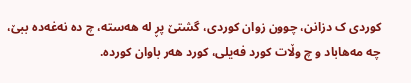کوردی ک دزانن، چوون زوان کوردی، گشتێ پڕ لە هەستە، چ دە نەغەدە ببێ، چە مەهاباد و چ وڵات کورد فەیلی، کورد هەر باوان کوردە.